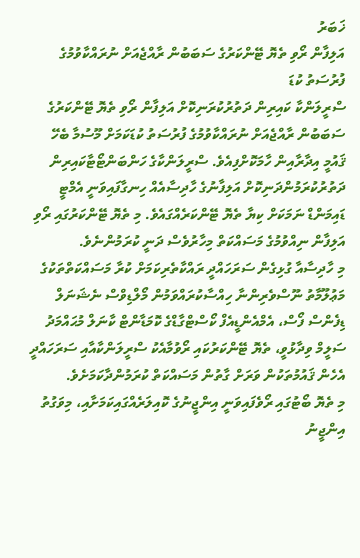ޚަބަރު
އަލިފާން ރޯވި ތެޔޮ ޓޭންކަރުގެ ސަބަބުން ރާއްޖެއަށް ނުރައްކާވުމުގެ ފުރުސަތު ކުޑަ
ސްރީލަންކާ ކައިރިން ދަތުރުކުރަނިކޮށް އަލިފާން ރޯވި ތެޔޮ ޓޭންކަރުގެ ސަބަބުން ރާއްޖެއަށް ނުރައްކާވުމުގެ ފުރުސަތު ކުޑަކަމަށް މޫސުމާ ބެހޭ ޤައުމީ އިދާރާއިން ހާމަކޮށްފިއެވެ. ސްރީލަންކާގެ ހަންބަންޓޯޓާކައިރިން ދަތުރުކުރަމުންދަނިކޮށް އަލިފާނުގެ ހާދިސާއެއް ހިނގާފައިވަނީ އެމްޓީ ޑައިމަންޑް ނަމަކަށް ކިޔާ ތެޔޮ ޓޭންކަރެއްގައެވެ. މި ތެޔޮ ޓޭންކަރުގައި ރޯވި އަލިފާން ނިއްވުމުގެ މަސައްކަތް މިހާރުވެސް ދަނީ ކުރަމުންނެވެ.
މި ހާދިސާއާ ގުޅިގެން ސަރަހައްދީ ރައްކާތެރިކަމަށް ކުރާ މަސައްކަތްތަކުގެ މަޢުލޫމާތު ނޫސްވެރިންނާ ހިއްސާކުރައްވަމުން މޯލްޑިވްސް ނެޝަނަލް ޑިފެންސް ފޯސް، އެމްއެންޑީއެފް ކޯސްޓްގާޑްގެ ކޮމަޑާންޓް ކާނަލް މުޙައްމަދު ސަލީމް ވިދާޅުވީ، ތެޔޮ ޓޭންކަރުކައި ރޯވުމާއެކު ސްރީލަންކާއާއި ސަރަހައްދީ އެހެން ޤައުމުތަކުން ވަރަށް ގާތުން މަސައްކަތް ކުރަމުންދާކަމަށެވެ.
މި ތެޔޮ ބޯޓުގައި ރޯވެފައިވަނީ އިންޖީނުގެ ކޮއިލަރެއްގައިކަމަށާއި، މިވަގުތު އިންޖީނު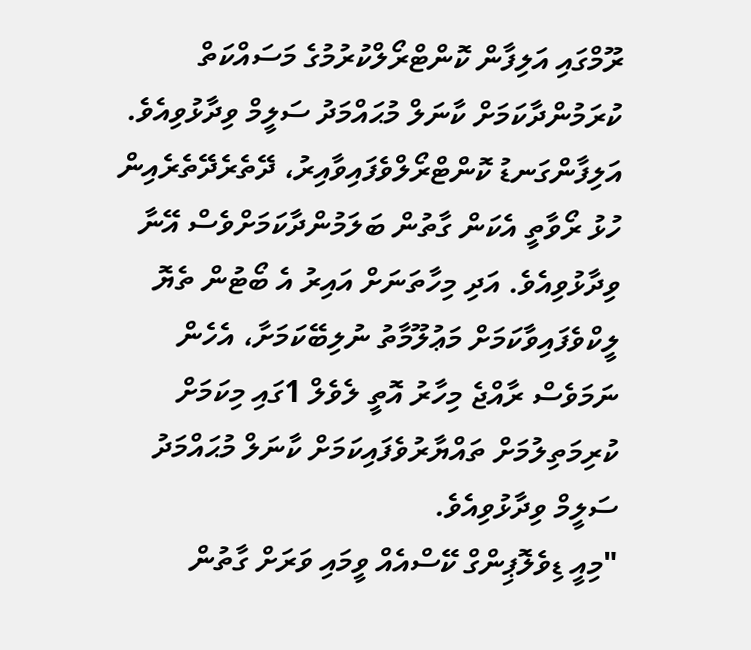ރޫމްގައި އަލިފާން ކޮންޓްރޯލްކުރުމުގެ މަސައްކަތް ކުރަމުންދާކަމަށް ކާނަލް މުޙައްމަދު ސަލީމް ވިދާޅުވިއެވެ. އަލިފާންގަނޑު ކޮންޓްރޯލްވެފައިވާއިރު، ދޭތެރެދޭތެރެއިން ހުޅު ރޯވާތީ އެކަން ގާތުން ބަލަމުންދާކަމަށްވެސް އޭނާ ވިދާޅުވިއެވެ. އަދި މިހާތަނަށް އައިރު އެ ބޯޓުން ތެޔޮ ލީކްވެފައިވާކަމަށް މަޢުލޫމާތު ނުލިބޭކަމަށާ، އެހެން ނަމަވެސް ރާއްޖެ މިހާރު އޮތީ ލެވެލް 1ގައި މިކަމަށް ކުރިމަތިލުމަށް ތައްޔާރުވެފައިކަމަށް ކާނަލް މުޙައްމަދު ސަލީމް ވިދާޅުވިއެވެ.
"މިއީ ޑިވެލޮޕިންގް ކޭސްއެއް ވީމައި ވަރަށް ގާތުން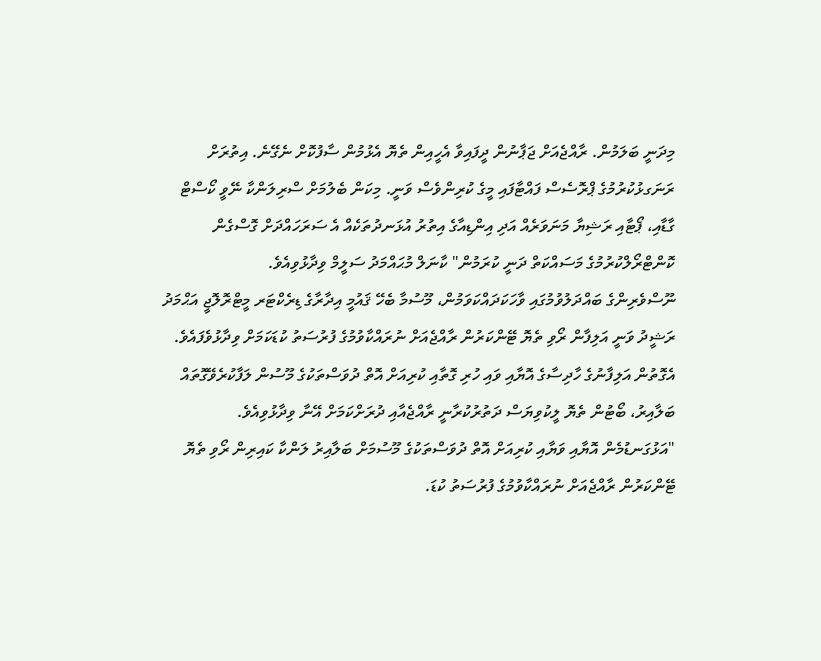މިދަނީ ބަލަމުން. ރާއްޖެއަށް ޖަޕާނުން ދީފައިވާ އެހީއިން ތެޔޮ އެޅުމުން ސާފުކޮށް ނެގޭނެ. އިތުރަށް ރަނަގޅުކުރުމުގެ ޕްރޮސެސް ފައްޓާފައި މީގެ ކުރިންވެސް ވަނީ. މިކަން ބެލުމަށް ސްރިލަންކާ ނޭވީ ކޯސްޓް ގާޑާއި، ޕޯޓާއި ރަޝިޔާ މަނަވަރެއް އަދި އިންޑިއާގެ އިތުރު އުޅަނދުތަކެއް އެ ސަރަހައްދަށް ގޮސްގެން ކޮންޓްރޯލްކުރުމުގެ މަސައްކަތް ދަނީ ކުރަމުން" ކާނަލް މުޙައްމަދު ސަލީމް ވިދާޅުވިއެވެ.
ނޫސްވެރިންގެ ބައްދަލުވުމުގައި ވާހަކަދައްކަވަމުން، މޫސުމާ ބެހޭ ޤައުމީ އިދާރާގެ ޑިރެކްޓަރ މީޓްރޮލޮޖީ އަޙްމަދު ރަޝީދު ވަނީ އަލިފާން ރޯވި ތެޔޮ ޓޭންކަރުން ރާއްޖެއަށް ނުރައްކާވުމުގެ ފުރުސަތު ކުޑަކަމަށް ވިދާޅުވެފައެވެ. އެގޮތުން އަލިފާނުގެ ހާދިސާގެ އޮޔާއި ވައި ހުރި ގޮތާއި ކުރިއަށް އޮތް ދުވަސްތަކުގެ މޫސުން ލަފާކުރެވޭގޮތައް ބަލާއިރު، ބޯޓުން ތެޔޮ ލީކުވިޔަސް ދަތުރުކުރާނީ ރާއްޖެއާއި ދުރަށްކަމަށް އޭނާ ވިދާޅުވިއެވެ.
"އަޅުގަނޑުމެން އޮޔާއި ވަޔާއި ކުރިއަށް އޮތް ދުވަސްތަކުގެ މޫސުމަށް ބަލާއިރު ލަންކާ ކައިރިން ރޯވި ތެޔޮ ޓޭންކަރުން ރާއްޖެއަށް ނުރައްކާވުމުގެ ފުރުސަތު ކުޑަ.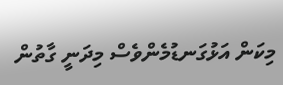މިކަން އަޅުގަނޑުމެންވެސް މިދަނީ ގާތުން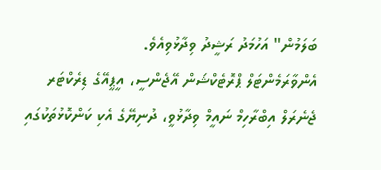ބަލަމުން" އަހުމަދު ރަޝީދު ވިދާޅުވިއެވެ.
އެންވާރަމެންޓަލް ޕްރޮޓެކްޝަން އޭޖެންސީ، އީޕީއޭގެ ޑިރެކްޓަރ ޖެނެރަލް އިބްރާހިމް ނައީމް ވިދާޅުވީ، ދުނިޔޭގެ އެކި ކަންކޮޅުތަކުގައި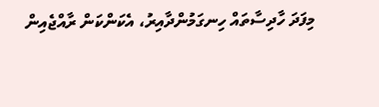މިފަދަ ހާދިސާތައް ހިނގަމުންދާއިރު، އެކަންކަން ރާއްޖެއިން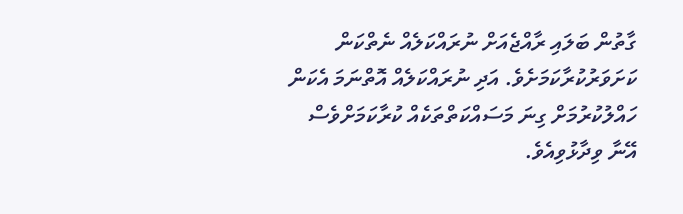ގާތުން ބަލައި ރާއްޖެއަށް ނުރައްކަލެއް ނެތްކަން ކަށަވަރުކުރާކަމަށެވެ. އަދި ނުރައްކަލެއް އޮތްނަމަ އެކަން ހައްލުކުރުމަށް ގިނަ މަސައްކަތްތަކެއް ކުރާކަމަށްވެސް އޭނާ ވިދާޅުވިއެވެ.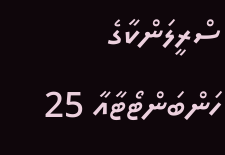ސްރީލަންކާގެ ހަންބަންޓޯޓާއާ 25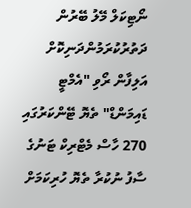ނޯޓިކަލް މޭލު ބޭރުން ދަތުރުކުރަމުންދަނިކޮށް އަލިފާން ރޯވި "އެމްޓީ ޑައިމަންޑް" ތެޔޮ ޓޭންކަރުގައި 270 ހާސް މެޓްރިކް ޓަނުގެ ސާފު ނުކުރާ ތެޔޮ ހުރިކަމަށް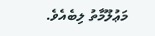މަޢުލޫމާތު ލިބެއެވެ.